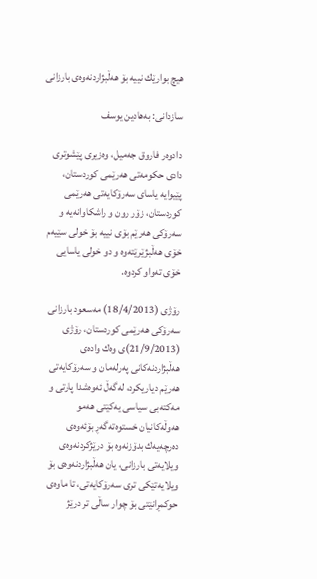هیچ بوارێك نییە بۆ هه‌ڵبژاردنه‌وه‌ی بارزانی

سازدانی: به‌هادین یوسف

دادوه‌ر فاروق جه‌میل، وه‌زیری پێشوتری دادی حكومه‌تی هه‌رێمی كوردستان، پێیوایه‌ یاسای سه‌رۆكایه‌تی هه‌رێمی كوردستان، زۆر رون و راشكاوانه‌یه‌ و سه‌رۆكی هه‌رێم بۆی نییه‌ بۆ خولی سێیه‌م خۆی هه‌ڵبژێرێته‌وه‌ و دو خولی یاسایی خۆی ته‌واو كردوه‌.

رۆژی (18/4/2013) مه‌سعود بارزانی سه‌رۆكی هه‌رێمی كوردستان، رۆژی (21/9/2013)ی وه‌ك واده‌ی هه‌ڵبژاردنه‌كانی په‌رله‌مان و سه‌رۆكایه‌تی هه‌رێم دیاریكرد، له‌گه‌ڵ ئه‌وه‌شدا پارتی و مه‌كته‌بی سیاسی یه‌كێتی هه‌مو هه‌وڵه‌كانیان خستوه‌ته‌گه‌ڕ بۆئه‌وه‌ی ده‌رچه‌یه‌ك بدۆزنه‌وه‌ بۆ درێژكردنه‌وه‌ی ویلایه‌تی بارزانی، یان هه‌ڵبژاردنه‌وه‌ی بۆ ویلایه‌تێكی تری سه‌رۆكایه‌تی، تا ماوه‌ی حوكمڕانێتی بۆ چوار ساڵی تر درێژ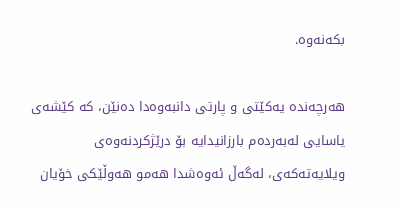بكه‌نه‌وه.

هه‌رچه‌نده‌ یه‌كێتی و پارتی دانبه‌وه‌دا ده‌نێن، كه‌ كێشه‌ی یاسایی له‌به‌رده‌م بارزانیدایه‌ بۆ درێژكردنه‌وه‌ی ویلایه‌ته‌كه‌ی، له‌گه‌ڵ ئه‌وه‌شدا هه‌مو هه‌وڵێكی خۆیان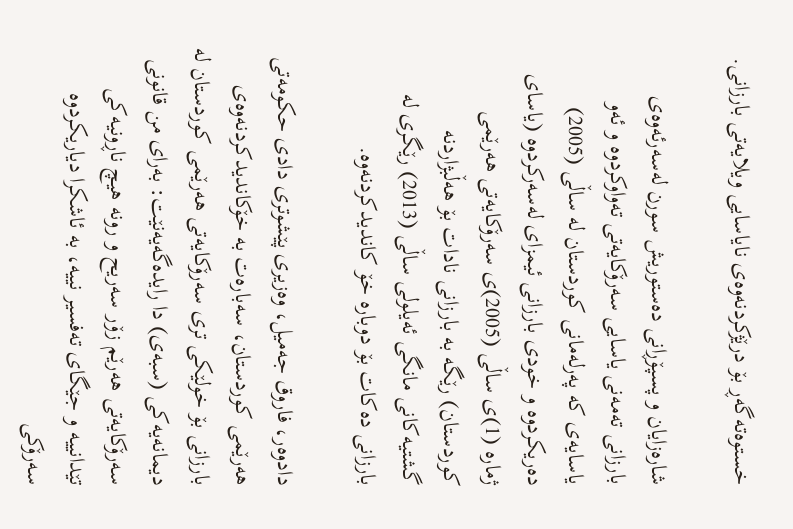خستوه‌ته‌گه‌ڕ بۆ درێژكردنه‌وه‌ی نایاسایی ویلایه‌تی بارزانی.

شاره‌زایان و پسپۆڕانی ده‌ستوریش سورن له‌سه‌رئه‌وه‌ی بارزانی ته‌مه‌نی یاسایی سه‌رۆكایه‌تی ته‌واوكردوه‌ و ئه‌و یاسایه‌ی كه‌ په‌رله‌مانی كوردستان له‌ ساڵی (2005) ده‌ریكردوه‌ و خودی بارزانی ئیمزای له‌سه‌ركردوه‌ (یاسای ژماره‌ (1)ی ساڵی (2005)ی سه‌رۆكایه‌تی هه‌رێمی كوردستان) رێگه‌ به‌ بارزانی نادات بۆ هه‌ڵبژاردنه‌ گشتیه‌كانی مانگی ئه‌یلولی ساڵی (2013) رێگری له‌ بارزانی ده‌كات بۆ دوباره‌ خۆ كاندیدكردنه‌وه‌.

دادوه‌ر، فاروق جه‌میل، وه‌زیری پێشوتری دادی حكومه‌تی هه‌رێمی كوردستان، سه‌باره‌ت به‌ خۆكاندیدكردنه‌وه‌ی بارزانی بۆ خولێكی تری سه‌رۆكایه‌تی هه‌رێمی كوردستان له‌ دیمانه‌یه‌كی (سبه‌ی) دا رایدەگەیەنێت: به‌رای من قانونی سه‌رۆكایه‌تی هه‌رێم زۆر سه‌ریح و رونه‌ هیچ ناڕونیه‌كی تێدانییه‌ و جێگای ته‌فسیر نییه‌، به‌ ئاشكرا دیاریكردوه‌ سه‌رۆكی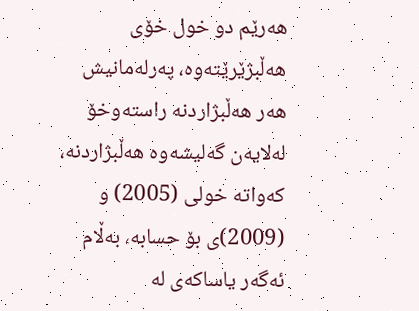هه‌رێم دو خول خۆی هه‌ڵبژێرێته‌وه‌، په‌رله‌مانیش هه‌ر هه‌ڵبژاردنه‌ راسته‌وخۆ له‌لایه‌ن گه‌لیشه‌وه‌ هه‌ڵبژاردنه‌، كه‌واته‌ خولی (2005) و (2009)ی بۆ حسابه‌، به‌ڵام ئه‌گه‌ر یاساكه‌ی له‌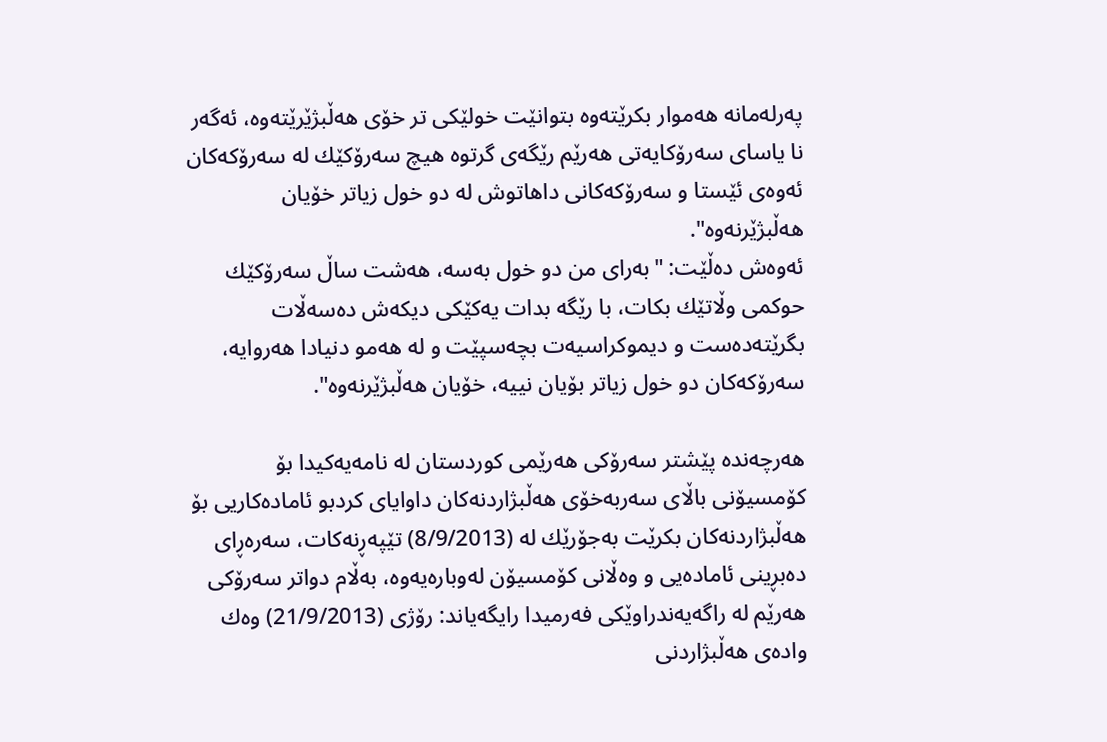په‌رله‌مانه‌ هه‌موار بكرێته‌وه‌ بتوانێت خولێكی تر خۆی هه‌ڵبژێرێته‌وه‌، ئه‌گه‌ر نا یاسای سه‌رۆكایه‌تی هه‌رێم رێگه‌ی گرتوه‌ هیچ سه‌رۆكێك له‌ سه‌رۆكه‌كان ئه‌وه‌ی ئێستا و سه‌رۆكه‌كانی داهاتوش له‌ دو خول زیاتر خۆیان هه‌ڵبژێرنه‌وه‌".
ئەوەش دەڵێت: "به‌رای من دو خول به‌سه‌، هه‌شت ساڵ سه‌رۆكێك حوكمی وڵاتێك بكات، با رێگه‌ بدات یه‌كێكی دیكه‌ش ده‌سه‌ڵات بگرێته‌ده‌ست و دیموكراسیه‌ت بچه‌سپێت و له‌ هه‌مو دنیادا هه‌روایه‌، سه‌رۆكه‌كان دو خول زیاتر بۆیان نییه‌، خۆیان هه‌ڵبژێرنه‌وه".

هه‌رچه‌نده‌ پێشتر سه‌رۆكی هه‌رێمی كوردستان له‌ نامه‌یه‌كیدا بۆ كۆمسیۆنی باڵای سه‌ربه‌خۆی هه‌ڵبژاردنه‌كان داوایای كردبو ئاماده‌كاریی بۆ هه‌ڵبژاردنه‌كان بكرێت به‌جۆرێك له‌ (8/9/2013) تێپه‌ڕنه‌كات، سه‌ره‌ڕای ده‌بڕینی ئاماده‌یی و وه‌ڵانی كۆمسیۆن له‌وباره‌یه‌وه‌، به‌ڵام دواتر سه‌رۆكی هه‌رێم له‌ راگه‌یه‌ندراوێكی فه‌رمیدا رایگه‌یاند: رۆژی (21/9/2013) وه‌ك واده‌ی هه‌ڵبژاردنی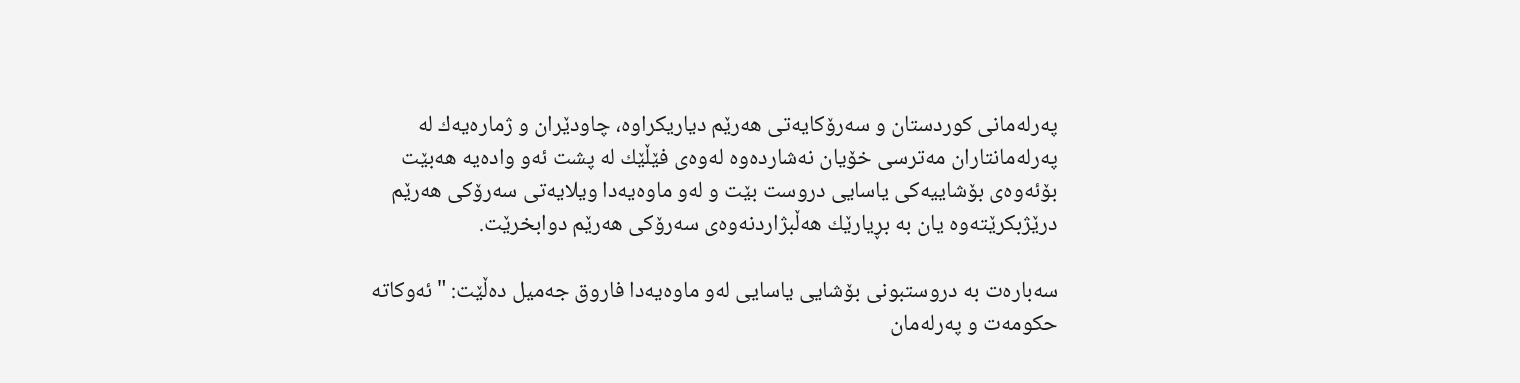په‌رله‌مانی كوردستان و سه‌رۆكایه‌تی هه‌رێم دیاریكراوه‌، چاودێران و ژماره‌یه‌ك له‌ په‌رله‌مانتاران مه‌ترسی خۆیان نه‌شارده‌وه‌ له‌وه‌ی فێڵێك له‌ پشت ئه‌و واده‌یه‌ هه‌بێت بۆئه‌وه‌ی بۆشاییه‌كی یاسایی دروست بێت و له‌و ماوه‌یه‌دا ویلایه‌تی سه‌رۆكی هه‌رێم درێژبكرێته‌وه‌ یان به‌ بڕیارێك هه‌ڵبژاردنه‌وه‌ی سه‌رۆكی هه‌رێم دوابخرێت.

سه‌باره‌ت به‌ دروستبونی بۆشایی یاسایی له‌و ماوه‌یه‌دا فاروق جه‌میل دەڵێت: "ئه‌وكاته‌ حكومه‌ت و په‌رله‌مان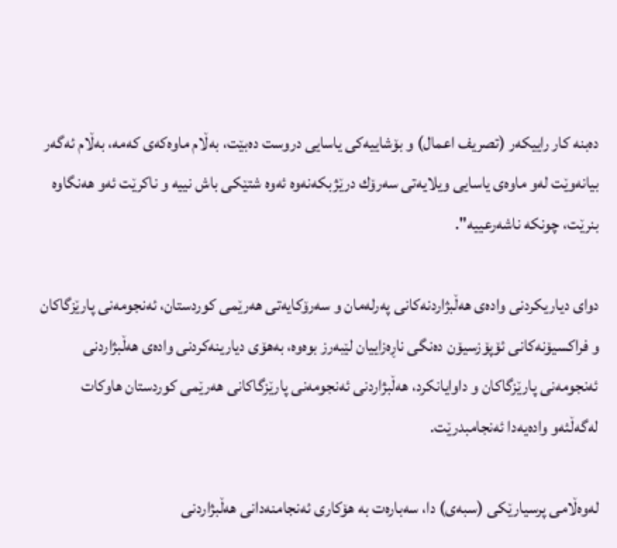ده‌بنه‌ كار راییكه‌ر (تصریف اعمال) و بۆشاییه‌كی یاسایی دروست ده‌بێت، به‌ڵام ماوه‌كه‌ی كه‌مه‌، به‌ڵام ئه‌گه‌ر بیانه‌وێت له‌و ماوه‌ی یاسایی ویلایه‌تی سه‌رۆك درێژبكه‌نه‌وه‌ ئه‌وه‌ شتێكی باش نییه‌ و ناكرێت ئه‌و هه‌نگاوه‌ بنرێت، چونكه‌ ناشه‌رعییه‌".

دوای دیاریكردنی واده‌ی هه‌ڵبژاردنه‌كانی په‌رله‌مان و سه‌رۆكایه‌تی هه‌رێمی كوردستان، ئه‌نجومه‌نی پارێزگاكان و فراكسیۆنه‌كانی ئۆپۆزسیۆن ده‌نگی ناڕه‌زاییان لێبه‌رز بوه‌وه‌، به‌هۆی دیارینه‌كردنی واده‌ی هه‌ڵبژاردنی ئه‌نجومه‌نی پارێزگاكان و داوایانكرد، هه‌ڵبژاردنی ئه‌نجومه‌نی پارێزگاكانی هه‌رێمی كوردستان هاوكات له‌گه‌ڵئه‌و واده‌یه‌دا ئه‌نجامبدرێت.

له‌وه‌ڵامی پرسیارێكی (سبه‌ی) دا، سه‌باره‌ت به‌ هۆكاری ئه‌نجامنه‌دانی هه‌ڵبژاردنی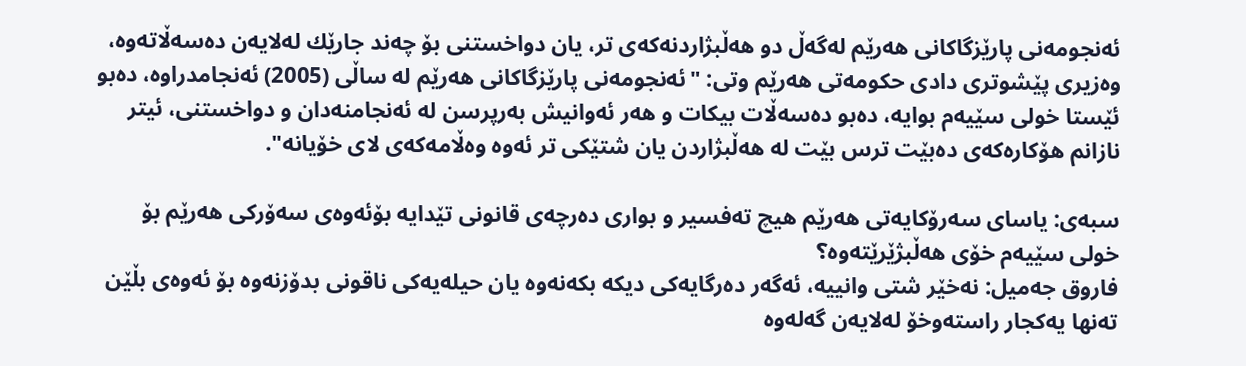ئه‌نجومه‌نی پارێزگاكانی هه‌رێم له‌گه‌ڵ دو هه‌ڵبژاردنه‌كه‌ی تر، یان دواخستنی بۆ چه‌ند جارێك له‌لایه‌ن ده‌سه‌ڵاته‌وه‌، وه‌زیری پێشوتری دادی حكومه‌تی هه‌رێم وتی: "ئه‌نجومه‌نی پارێزگاكانی هه‌رێم له‌ ساڵی (2005) ئه‌نجامدراوه‌، ده‌بو ئێستا خولی سێیه‌م بوایه‌، ده‌بو ده‌سه‌ڵات بیكات و هه‌ر ئه‌وانیش به‌رپرسن له‌ ئه‌نجامنه‌دان و دواخستنی، ئیتر نازانم هۆكاره‌كه‌ی ده‌بێت ترس بێت له‌ هه‌ڵبژاردن یان شتێكی تر ئه‌وه‌ وه‌ڵامه‌كه‌ی لای خۆیانه‌".

سبه‌ی: یاسای سه‌رۆكایه‌تی هه‌رێم هیچ ته‌فسیر و بواری ده‌رچه‌ی قانونی تێدایه‌ بۆئه‌وه‌ی سه‌ۆركی هه‌رێم بۆ خولی سێیه‌م خۆی هه‌ڵبژێرێته‌وه‌؟
فاروق جه‌میل: نه‌خێر شتی وانییه‌، ئه‌گه‌ر ده‌رگایه‌كی دیكه‌ بكه‌نه‌وه‌ یان حیله‌یه‌كی ناقونی بدۆزنه‌وه‌ بۆ ئه‌وه‌ی بڵێن ته‌نها یه‌كجار راسته‌وخۆ له‌لایه‌ن گه‌له‌وه‌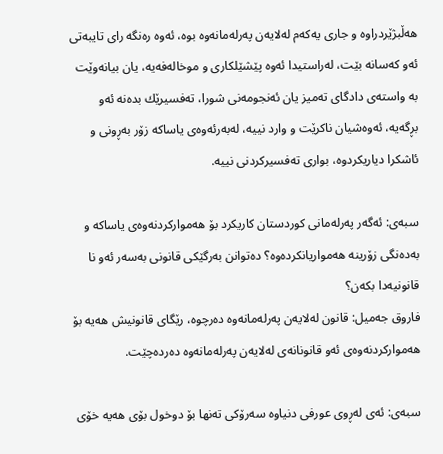هه‌ڵبژێردراوه‌ و جاری یه‌كه‌م له‌لایه‌ن په‌رله‌مانه‌وه‌ بوه‌، ئه‌وه‌ ره‌نگه‌ رای تایبه‌تی ئه‌و كه‌سانه‌ بێت، له‌راستیدا ئه‌وه‌ پێشێلكاری و موخاله‌فه‌یه‌، یان بیانه‌وێت به‌ واسته‌ی دادگای ته‌میز یان ئه‌نجومه‌نی شورا، ته‌فسیرێك بده‌نه‌ ئه‌و بڕگه‌یه‌، ئه‌وه‌شیان ناكرێت و وارد نییه‌، له‌به‌رئه‌وه‌ی یاساكه‌ زۆر به‌ڕونی و ئاشكرا دیاریكردوه‌، بواری ته‌فسیركردنی نییه‌.

سبه‌ی: ئه‌گه‌ر په‌رله‌مانی كوردستان كاریكرد بۆ هه‌مواركردنه‌وه‌ی یاساكه‌ و به‌ده‌نگی زۆرینه‌ هه‌مواریانكرده‌وه‌؟ ده‌توانن به‌رگێكی قانونی به‌سه‌ر ئه‌و نا قانونیه‌دا بكه‌ن؟
فاروق جه‌میل: قانون له‌لایه‌ن په‌رله‌مانه‌وه‌ ده‌رچوه‌، رێگای قانونیش هه‌یه‌ بۆ هه‌مواركردنه‌وه‌ی ئه‌و قانونانه‌ی له‌لایه‌ن په‌رله‌مانه‌وه‌ ده‌رده‌چێت.

سبه‌ی: ئه‌ی له‌ڕوی عورفی دنیاوه‌ سه‌رۆكی ته‌نها بۆ دوخول بۆی هه‌یه‌ خۆی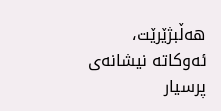هه‌ڵبژێرێت، ئه‌وكاته‌ نیشانه‌ی پرسیار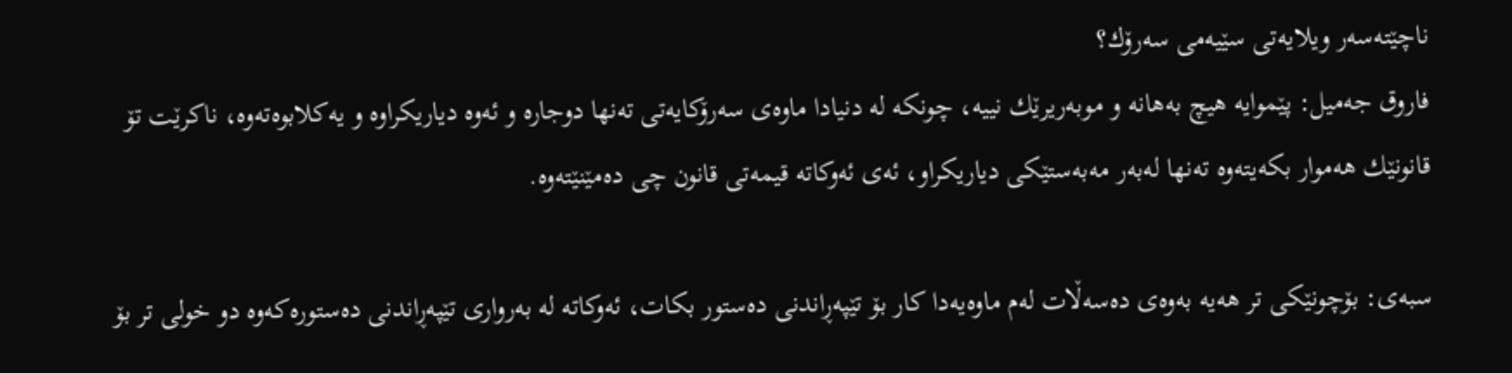ناچێته‌سه‌ر ویلایه‌تی سێیه‌می سه‌رۆك؟
فاروق جه‌میل: پێموایه‌ هیچ به‌هانه‌ و موبه‌ریرێك نییه‌، چونكه‌ له‌ دنیادا ماوه‌ی سه‌رۆكایه‌تی ته‌نها دوجاره‌ و ئه‌وه‌ دیاریكراوه‌ و یه‌كلابوه‌ته‌وه‌، ناكرێت تۆ قانونێك هه‌موار بكه‌یته‌وه‌ ته‌نها له‌به‌ر مه‌به‌ستێكی دیاریكراو، ئه‌ی ئه‌وكاته‌ قیمه‌تی قانون چی ده‌مێنێته‌وه‌.

سبه‌ی: بۆچونێكی تر هه‌یه‌ به‌وه‌ی ده‌سه‌ڵات له‌م ماوه‌یه‌دا كار بۆ تێپه‌ڕاندنی ده‌ستور بكات، ئه‌وكاته‌ له‌ به‌رواری تێپه‌ڕاندنی ده‌ستوره‌كه‌وه‌ دو خولی تر بۆ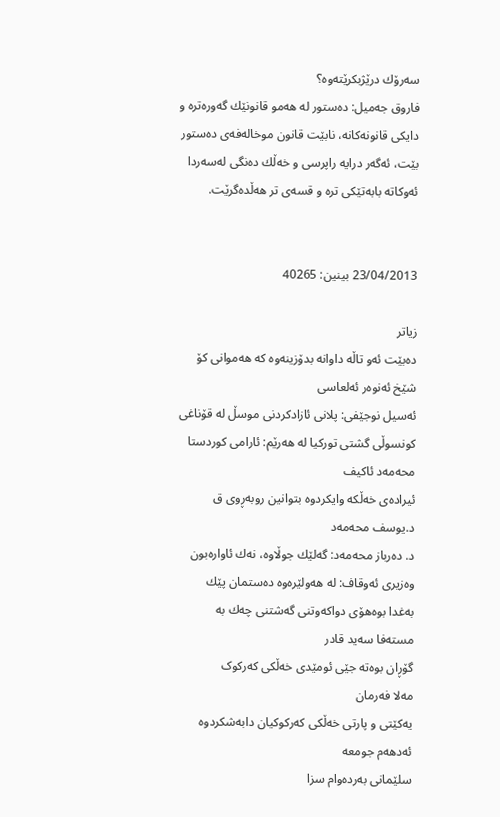سه‌رۆك درێژبكرێته‌وه‌؟
فاروق جه‌میل: ده‌ستور له‌ هه‌مو قانونێك گه‌وره‌تره‌ و دایكی قانونه‌كانه‌، نابێت قانون موخاله‌فه‌ی ده‌ستور بێت، ئه‌گه‌ر درایه‌ راپرسی و خه‌ڵك ده‌نگی له‌سه‌ردا ئه‌وكاته‌ بابه‌تێكی تره‌ و قسه‌ی تر هه‌ڵده‌گرێت.


23/04/2013 بینین: 40265

زیاتر
دەبێت ئەو تاڵە داوانە بدۆزینەوە کە هەموانی کۆ
شێخ ئه‌نوه‌ر ئه‌لعاسی‌
ئەسیل نوجێفی: پلانی ئازادکردنی موسڵ لە قۆناغی
کونسوڵی گشتی تورکیا لە هەرێم: ئارامی‌ كوردستا
محەمەد ئاکیف‌
ئیراده‌ی‌ خه‌ڵكە وایكردوه‌ بتوانین روبه‌ڕوی ق
د.یوسف محەمەد‌
د. دەرباز محەمەد: گەلێك جوڵاوە، نەك ئاوارەبون
وه‌زیری‌ ئه‌وقاف: له‌ هه‌ولێرەوە ده‌ستمان پێك
به‌غدا بوه‌هۆی‌ دواكه‌وتنی‌ گه‌شتنی‌ چه‌ك به‌
مسته‌فا سه‌ید قادر‌
گۆڕان بوەتە جێی ئومێدی خەڵکی کەرکوک
مه‌لا فه‌رمان‌
یەکێتی و پارتی خەڵکی کەرکوکیان دابەشکردوە
ئه‌دهه‌م جومعه‌‌
سلێمانی به‌رده‌وام سزا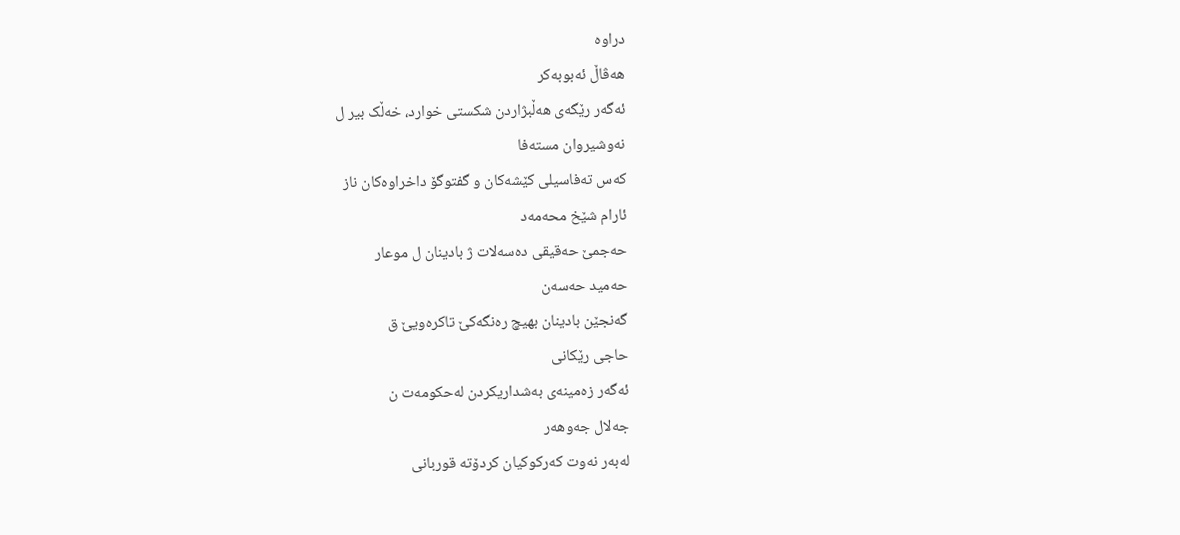دراوه‌
هه‌ڤاڵ ئه‌بوبه‌كر‌
ئەگەر رێگەی هەڵبژاردن شکستی خوارد، خەڵک بیر ل
نەوشیروان مستەفا‌
كەس تەفاسیلی كێشەكان و گفتوگۆ داخراوەكان ناز
ئارام شێخ محەمەد‌
حه‌جمێ‌ حه‌قیقی‌ ده‌سه‌لات ژ بادینان ل موعار
حه‌مید حه‌سه‌ن‌
گه‌نجێن بادینان بهیچ ره‌نگه‌كێ‌ تاكره‌ویێ‌ ق
حاجی‌ رێكانی‌‌
ئه‌گه‌ر زه‌مینه‌ی‌ به‌شداریكردن له‌حكومه‌ت ن
جه‌لال جه‌وهه‌ر‌
له‌به‌ر نه‌وت كه‌ركوكیان كردۆته‌ قوربانی‌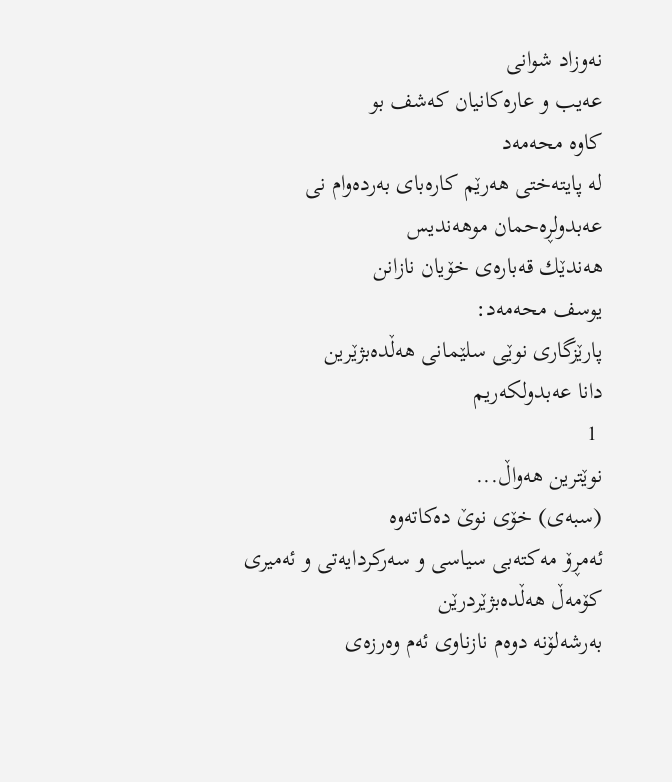نه‌وزاد شوانی‌‌
عه‌یب ‌و عاره‌كانیان كه‌شف بو
كاوه‌ محه‌مه‌د‌
له‌ پایته‌ختی‌ هه‌رێم كاره‌بای‌ به‌رده‌وام نی
عه‌بدولڕه‌حمان موهەندیس‌
هه‌ندێك قه‌باره‌ی‌ خۆیان نازانن
یوسف محه‌مه‌د:
پارێزگاری‌ نوێی‌ سلێمانی‌ هه‌ڵده‌بژێرین
دانا عەبدولکەریم‌
 1
نوێترین هه‌واڵ...
(سبەى) خۆى نوێ دەکاتەوە
ئه‌مڕۆ مه‌كته‌بی‌ سیاسی‌ و سه‌ركردایه‌تی‌ و ئه‌میری‌ كۆمه‌ڵ هەڵدەبژێردرێن
به‌رشه‌لۆنه‌ دوه‌م نازناوی ئه‌م وه‌رزه‌ی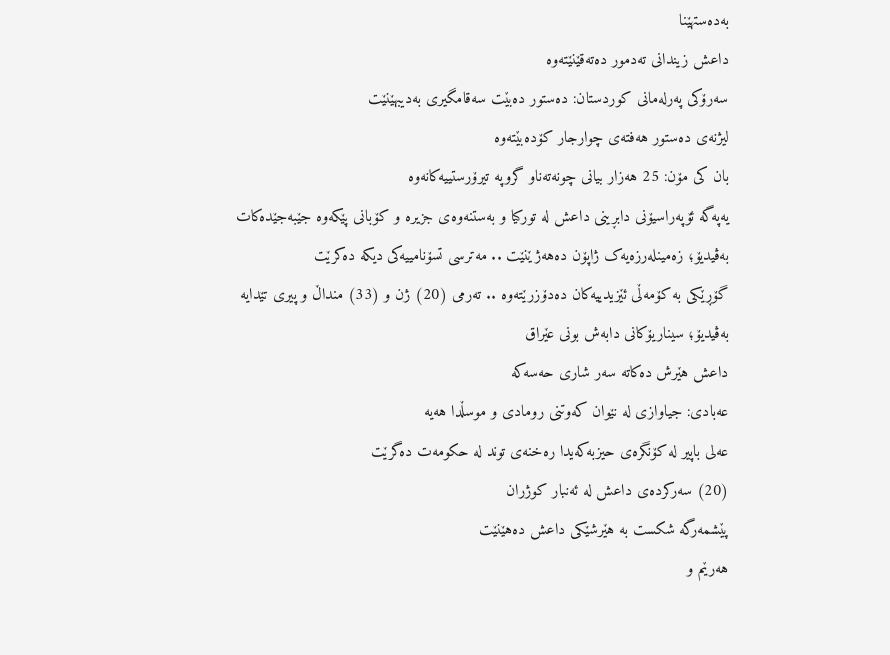به‌ده‌ستهێنا
داعش زیندانی تەدمور دەتەقێنێتەوە
سەرۆكی پەرلەمانی كوردستان: دەستور دەبێت سەقامگیری بەدیبهێنێت
لیژنەی دەستور هەفتەی چوارجار كۆدەبێتەوە
بان كی مۆن: 25 هەزار بیانی چونەتەناو گروپە تیرۆرستییەكانەوە
یەپەگە ئۆپەراسیۆنی دابڕینی داعش لە تورکیا و بەستنەوەی جزیرە و کۆبانی پێکەوە جێبەجێدەکات
بەڤیدیۆ؛ زەمینلەرزەیەک ژاپۆن دەهەژێنێت .. مەترسی تسۆنامییەکی دیکە دەکرێت
گۆڕێکی بە کۆمەڵی ئێزیدییەکان دەدۆزرێتەوە .. تەرمی (20) ژن و (33) منداڵ و پیری تێدایە
بەڤیدیۆ؛ سیناریۆکانی دابەش بونی عێراق
داعش هێرش دەکاتە سەر شاری حەسەکە
عه‌بادی: جیاوازی له‌ نێوان کەوتنی رومادی و موسڵدا هه‌یه‌
عەلی باپیر لە کۆنگرەی حیزبەکەیدا رەخنەی توند لە حکومەت دەگرێت
(20) سه‌ركرده‌ی داعش لە ئەنبار کوژران
پێشمەرگە شكست بە هێرشێكی داعش دەهێنێت
هەرێم و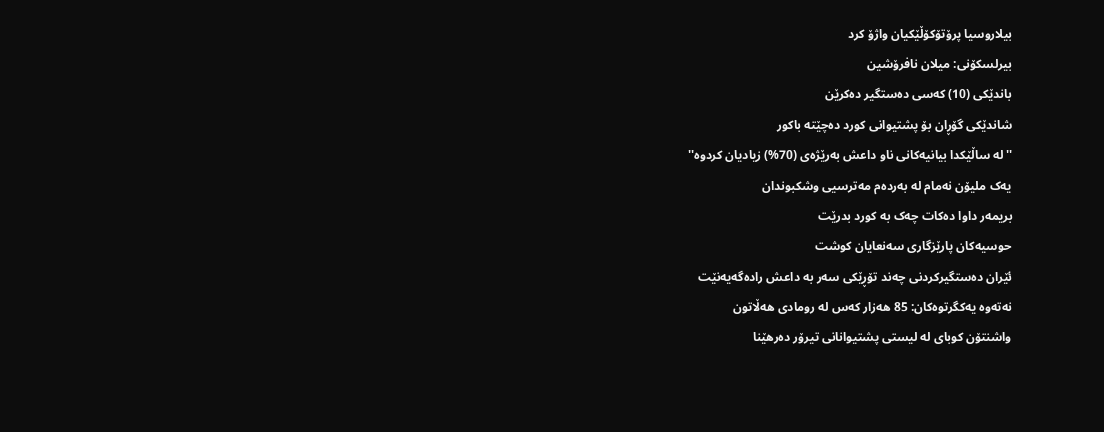بیلاروسیا پرۆتۆکۆڵێکیان واژۆ کرد
بیرلسكۆنی: میلان نافرۆشین
باندێکی (10) کەسى دەستگیر دەکرێن
شاندێکى گۆڕان بۆ پشتیوانی کورد دەچێتە باکور
''لە ساڵێکدا بیانیه‌كانی ناو داعش بەرێژەى (70%) زیادیان کردوە''
یەک ملیۆن نەمام لە بەردەم مەترسیی وشکبوندان
بریمه‌ر داوا دەکات چەک بە کورد بدرێت
حوسیەکان پارێزگارى سەنعایان کوشت
ئێران دەستگیرکردنى چه‌ند تۆڕێكی‌ سه‌ر به‌ داعش رادەگەیەنێت
نەتەوە یەكگرتوەكان: 85 هەزار كەس لە رومادی هەڵاتون
واشنتۆن كوبای لە لیستی پشتیوانانی تیرۆر دەرهێنا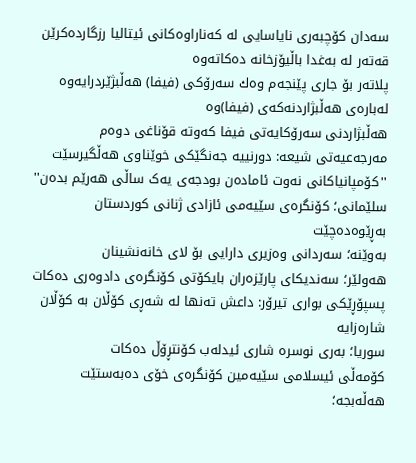سەدان كۆچبەری نایاسایی لە كەناراوەكانی ئیتالیا رزگاردەكرێن
قەتەر لە بەغدا باڵیۆزخانە دەكاتەوە
پلاتەر بۆ جاری پێنجەم وەك سەرۆكی (فیفا) هەڵبژێردرایەوە
لەبارەی هەڵبژاردنەكەی (فیفا)وە
هەڵبژاردنی سەرۆكایەتی فیفا كەوتە قۆناغی دوەم
مەرجەعیەتی شیعە: دورنییە جەنگێكی خوێناوی هەڵگیرسێت
''کۆمپانیاکانی نەوت ئامادەن بودجەی یەک ساڵی هەرێم بدەن''
سلێمانی؛ كۆنگرەی سێیەمی ئازادی ژنانی كوردستان بەڕێوەدەچێت
بەوێنە؛ سەردانی وەزیری دارایی بۆ لای خانەنشینان
هەولێر؛ سەندیكای پارێزەران بایكۆتی كۆنگرەی دادوەری دەكات
پسپۆڕێكی بواری تیرۆر: داعش تەنها لە شەڕی كۆڵان بە كۆڵان شارەزایە
سوریا؛ بەری نوسرە شاری ئیدلەب كۆنتڕۆڵ دەكات
كۆمەڵی ئیسلامی سێیەمین كۆنگرەی خۆی دەبەستێت
هەڵەبجە؛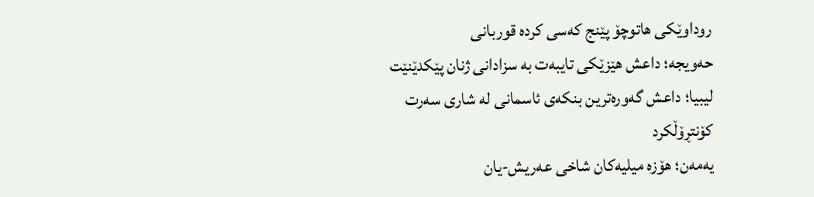روداوێکی هاتوچۆ پێنج کەسی کردە قوربانی
حەویجە؛ داعش هێزێكی تایبەت بە سزادانی ژنان پێكدێنێت
لیبیا؛ داعش گەورەترین بنكەی ئاسمانی لە شاری سەرت کۆنتڕۆڵکرد
یەمەن؛ هۆزە میلیەكان شاخی عەریش-یان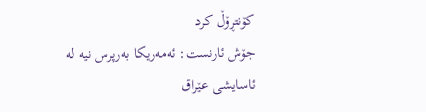كۆنتڕۆڵ كرد
جۆش ئارنست: ئەمەریكا بەرپرس نیە لە ئاسایشی عێراق